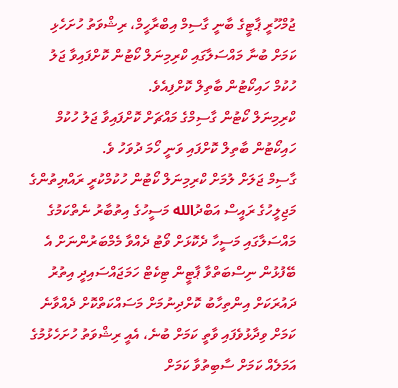ޖުމްހޫރީ ޕާޓީގެ ބާނީ ގާސިމް އިބްރާހީމް، ރިޝްވަތު ހުށަހެޅި ކަމަށް ބުނާ މައްސަލާގައި ކްރިމިނަލް ކޯޓުން ކޮށްފައިވާ ޖަލު ހުކުމް ހައިކޯޓުން ބާތިލް ކޮށްފިއެވެ.
ކްރިމިނަލް ކޯޓުން ގާސިމްގެ މައްޗަށް ކޮށްފައިވާ ޖަލު ހުކުމް ހައިކޯޓުން ބާތިލް ކޮށްފައި ވަނީ ހޯމަ ދުވަހު ވެ.
ގާސިމް ޖަލަށް ލުމަށް ކްރިމިނަލް ކޯޓުން ހުކުމްކުރީ ރައްޔިތުންގެ މަޖިލީހުގެ ރައީސް އަބްދުالله މަސީހުގެ އިތުބާރު ނެތްކަމުގެ މައްސަލާގައި މަސީހާ ދެކޮޅަށް ވޯޓު ދެއްވާ މެމްބަރުންނަށް އެ ބޭފުޅުން ނިސްބަތްވާ ޕާޓީން ޓިކެޓް ހަމަޖައްސައިދީ އިތުރު ދައުރަކަށް އިންތިހާބު ކޮށްދިނުމަށް މަސައްކަތްކޮށް ދެއްވާނެ ކަމަށް ވިދާޅުވެފައި ވާތީ ކަމަށް ބުނެ، އެއީ ރިޝްވަތު ހުށަހެޅުމުގެ އަމަލެއް ކަމަށް ސާބިތުވާ ކަމަށް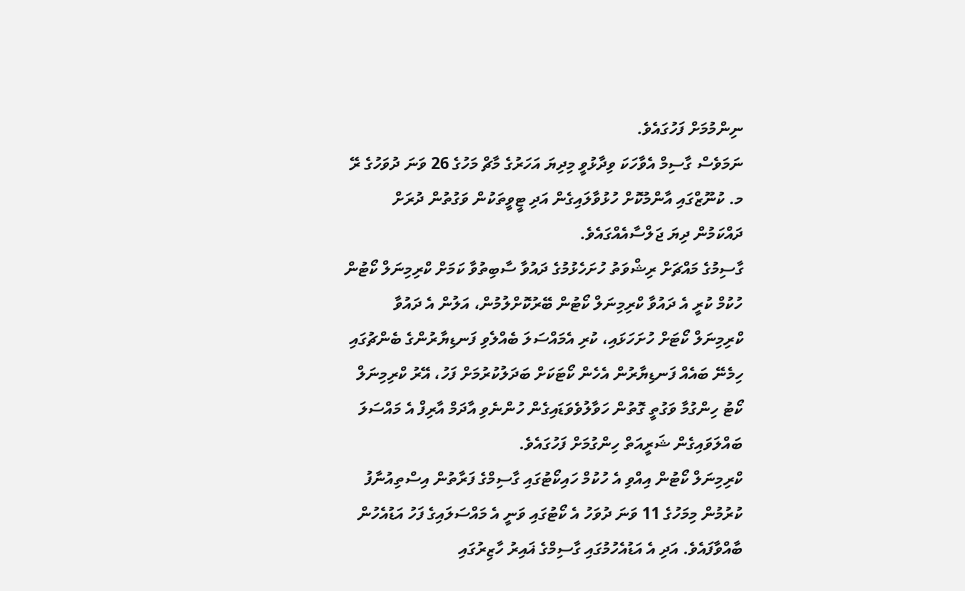ނިންމުމަށް ފަހުގައެވެ.
ނަމަވެސް ގާސިމް އެވާހަކަ ވިދާޅުވީ މިދިޔަ އަހަރުގެ މާޗް މަހުގެ 26 ވަނަ ދުވަހުގެ ރޭ މ. ކުނޫޒްގައި އާންމުކޮށް ހުޅުވާލައިގެން އަދި ޓީވީތަކުން ވަގުތުން ދުރަށް ދައްކަމުން ދިޔަ ޖަލްސާއެއްގައެވެ.
ގާސިމުގެ މައްޗަށް ރިޝްވަތު ހުށަހެޅުމުގެ ދައުވާ ސާބިތުވާ ކަމަށް ކްރިމިނަލް ކޯޓުން ހުކުމް ކުރީ އެ ދައުވާ ކްރިމިނަލް ކޯޓުން ބޭރުކޮށްލުމުން، އަލުން އެ ދައުވާ ކްރިމިނަލް ކޯޓަށް ހުށަހަޅައި، ކުރި އެމައްސަލަ ބެއްލެވި ފަނޑިޔާރުންގެ ބެންޗުގައި ހިމެނޭ ބައެއް ފަނޑިޔާރުން އެހެން ކޯޓަކަށް ބަދަލުކުރުމަށް ފަހު، އޭރު ކްރިމިނަލް ކޯޓު ހިންގުމާ ވަގުތީ ގޮތުން ހަވާލުވެވަޑައިގެން ހުންނެވި އާދަމް އާރިފް އެ މައްސަލަ ބައްލަވައިގެން ޝަރީއަތް ހިންގުމަށް ފަހުގައެވެ.
ކްރިމިނަލް ކޯޓުން އިއްވި އެ ހުކުމް ހައިކޯޓުގައި ގާސިމްގެ ފަރާތުން އިސްތިއުނާފު ކުރުމުން މިމަހުގެ 11 ވަނަ ދުވަހު އެ ކޯޓުގައި ވަނީ އެ މައްސަލައިގެ ފަހު އަޑުއެހުން ބާއްވާފައެވެ. އަދި އެ އަޑުއެހުމުގައި ގާސިމްގެ ޣައިރު ހާޒިރުގައި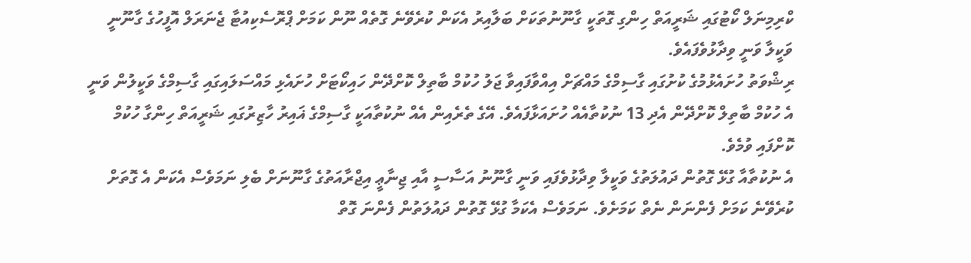ކްރިމިނަލް ކޯޓުގައި ޝަރީއަތް ހިންގި ގޮތަކީ ގާނޫނުތަކަށް ބަލާއިރު އެކަން ކުރެވޭނެ ގޮތެއް ނޫން ކަމަށް ޕްރޮސެކިއުޓާ ޖެނަރަލް އޮފީހުގެ ގާނޫނީ ވަކީލާ ވަނީ ވިދާޅުވެފައެވެ.
ރިޝްވަތު ހުށައެޅުމުގެ ކުށުގައި ގާސިމްގެ މައްޗަށް އިއްވާފައިވާ ޖަލު ހުކުމް ބާތިލް ކޮށްދޭން ހައިކޯޓަށް ހުށައެޅި މައްސަލައިގައި ގާސިމްގެ ވަކީލުން ވަނީ އެ ހުކުމް ބާތިލް ކޮށްދޭން އެދި 13 ނުކުތާއެއް ހުށައަޅާފައެވެ. އޭގެ ތެރެއިން އެއް ނުކުތާއަކީ ގާސިމްގެ ޣައިރު ހާޒިރުގައި ޝަރީއަތް ހިންގާ ހުކުމް ކޮށްފައި ވުމެވެ.
އެ ނުކުތާއާ ގުޅޭ ގޮތުން ދައުލަތުގެ ވަކީލާ ވިދާޅުވެފައި ވަނީ ގާނޫނު އަސާސީ އާއި ޖިނާޢީ އިޖްރާއަތުގެ ގާނޫނަށް ބެލި ނަމަވެސް އެކަން އެ ގޮތަށް ކުރެވޭނެ ކަމަށް ފެންނަން ނެތް ކަމަށެވެ. ނަމަވެސް އެކަމާ ގުޅޭ ގޮތުން ދައުލަތުން ފެންނަ ގޮތް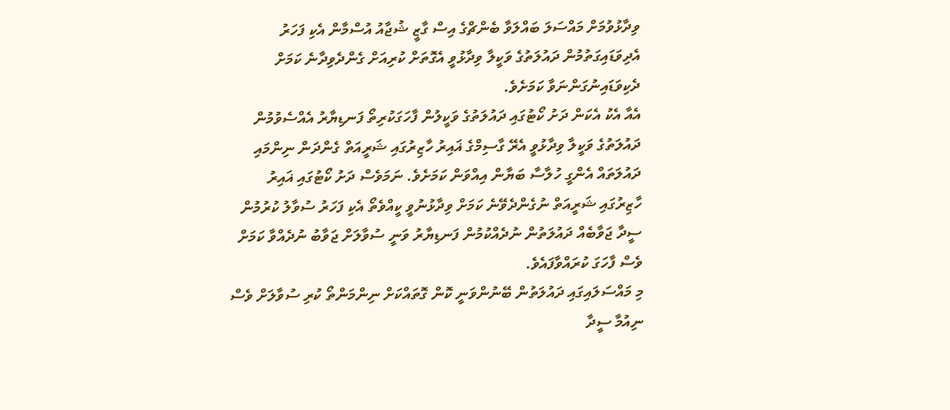ވިދާޅުވުމަށް މައްސަލަ ބައްލަވާ ބެންޗްގެ އިސް ގާޒީ ޝުޖާއު އުސްމާން އެކި ފަހަރު އެދިވަޑައިގަތުމުން ދައުލަތުގެ ވަކީލާ ވިދާޅުވީ އެގޮތަށް ކުރިއަށް ގެންދެވިދާނެ ކަމަށް ދެކިވަޑައިނުގަންނަވާ ކަމަށެވެ.
އެއާ އެކު އެކަން ދަށު ކޯޓުގައި ދައުލަތުގެ ވަކީލުން ފާހަގަކުރިތޯ ފަނޑިޔާރު އެއްސެވުމުން ދައުލަތުގެ ވަކީލާ ވިދާޅުވީ އެރޭ ގާސިމްގެ ޣައިރު ހާޒިރުގައި ޝަރީއަތް ގެންދަން ނިންމައި ދައުލަތައް އެންގީ ހުލާސާ ބަޔާން އިއްވަން ކަމަށެވެ. ނަމަވެސް ދަށު ކޯޓުގައި ޣައިރު ހާޒިރުގައި ޝަރީއަތް ނުގެންދެވޭނެ ކަމަށް ވިދާޅުނުވީ ކީއްވެތޯ އެކި ފަހަރު ސުވާލު ކުރުމުން ސީދާ ޖަވާބެއް ދައުލަތުން ނުދެއްކުމުން ފަނޑިޔާރު ވަނީ ސުވާލަށް ޖަވާބު ނުދެއްވާ ކަމަށް ވެސް ފާހަގަ ކުރައްވާފައެވެ.
މި މައްސަލައިގައި ދައުލަތުން ބޭނުންވަނީ ކޮން ގޮތައްކަށް ނިންމަންތޯ ކުރި ސުވާލަށް ވެސް ނިއުމާ ސީދާ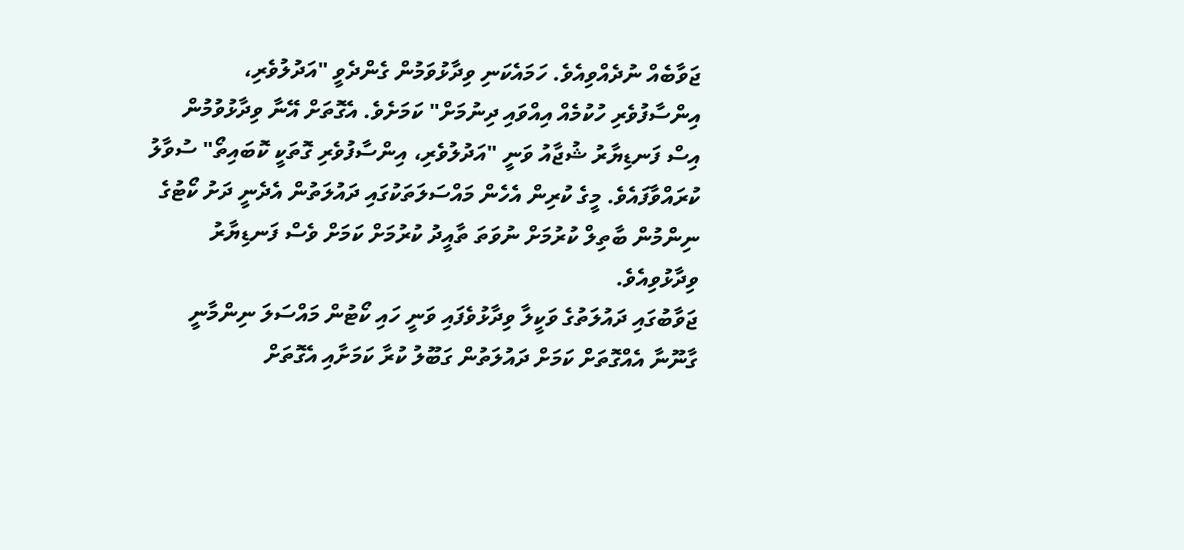ޖަވާބެއް ނުދެއްވިއެވެ. ހަމައެކަނި ވިދާޅުވަމުން ގެންދެވީ "އަދުލުވެރި، އިންސާފުވެރި ހުކުމެއް އިއްވައި ދިނުމަށް" ކަމަށެވެ. އެގޮތަށް އޭނާ ވިދާޅުވުމުން އިސް ފަނޑިޔާރު ޝުޖާއު ވަނީ "އަދުލުވެރި، އިންސާފުވެރި ގޮތަކީ ކޮބައިތޯ" ސުވާލު ކުރައްވާފައެވެ. މީގެ ކުރިން އެހެން މައްސަލަތަކުގައި ދައުލަތުން އެދެނީ ދަށު ކޯޓުގެ ނިންމުން ބާތިލް ކުރުމަށް ނުވަތަ ތާއީދު ކުރުމަށް ކަމަށް ވެސް ފަނޑިޔާރު ވިދާޅުވިއެވެ.
ޖަވާބުގައި ދައުލަތުގެ ވަކީލާ ވިދާޅުވެފައި ވަނީ ހައި ކޯޓުން މައްސަލަ ނިންމާނީ ގާނޫނާ އެއްގޮތަށް ކަމަށް ދައުލަތުން ގަބޫލު ކުރާ ކަމަށާއި އެގޮތަށް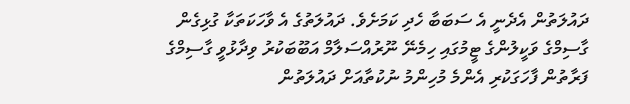ދައުލަތުން އެދެނީ އެ ސަބަބާ ހެދި ކަމަށެވެ. ދައުލަތުގެ އެ ވާހަކަތަކާ ގުޅިގެން ގާސިމްގެ ވަކީލުންގެ ޓީމުގައި ހިމެނޭ ނޫރުއްސަލާމް އަބޫބަކުރު ވިދާޅުވީ ގާސިމްގެ ފަރާތުން ފާހަގަކުރި އެންމެ މުހިންމު ނުކުތާއަށް ދައުލަތުން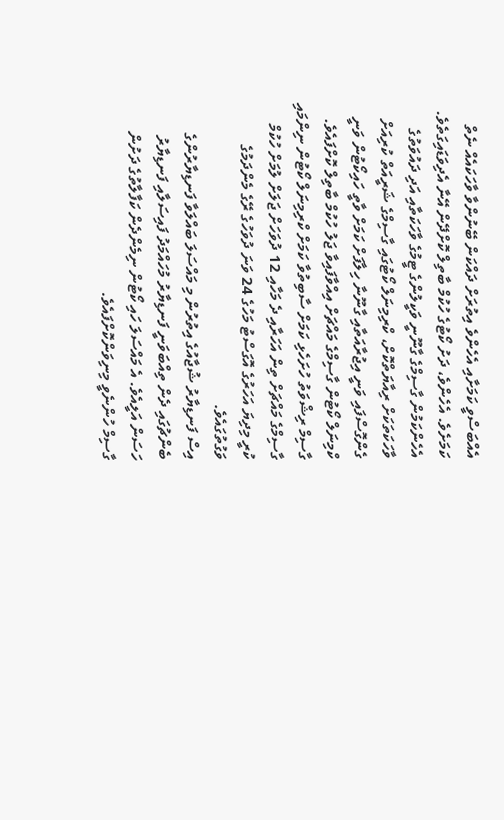އެއްބަސްވީ ކަމަށާއި އެހެންވެ އިތުރަށް ދައްކަން ބޭނުންވާ ވާހަކައެއް ނެތް ކަމަށެވެ. އެހެންވެ، ދަށު ކޯޓުގެ ހުކުމް ބާތިލް ކޮށްދޭން އޭނާ އެދިވަޑައިގަތެވެ.
އެހެންކަމުން ގާސިމްގެ ގާނޫނީ ވަކީލުންގެ ޓީމުގެ ވާހަކަތާއި އަދި ދައުވަތުގެ ވާހަކަތަކަށް ރިއާޔަތްކޮށް، ކްރިމިނަލް ކޯޓުގައި ގާސިމްގެ ޝަރީއަތް ކުރިއަށް ގެންގޮސްފައި ވަނީ އިޖުރާއަތާއި ގާނޫނާ ހިލާފަށް ކަމަށް ވާތީ ހައިކޯޓުން ވަނީ ކްމިނަލް ކޯޓުން ގާސިމްގެ މައްޗަށް އިއްވާފައިވާ ޖަލު ހުކުމް ބާތިލް ކޮށްފައެވެ.
ގާސިމް ރިޝްވަތު ހުށަހެޅި ކަމަށް ސާބިތުވާ ކަމަށް ކްރިމިނަލް ކޯޓުން ނިންމައި ގާސިމްގެ މައްޗަށް ތިން އަހަރާއި ދެ މަހާއި 12 ދުވަހަށް ޖަލަށް ލުމަށް ހުކުމް ކުރީ މިދިޔަ އަހަރުގެ އޮގަސްޓު މަހުގެ 24 ވަނަ ދުވަހުގެ ރޭގެ މެންދަމުގެ ވަގުތުގައެވެ.
އިސް ފަނޑިޔާރު ޝުޖާއުގެ އިތުރުން މި މައްސަލަ ބައްލަވާ ފަނޑިޔާރުންގެ ބެންޗުގައި ދެން ތިއްބަވަނީ ފަނޑިޔާރު މުހައްމަދު ފައިސަލާއި ފަނޑިޔާރު ހަސަން އަލީއެވެ. އެ މައްސަލަ ހައި ކޯޓުން ނިމެންދެން ކަފާލާތުގެ ދަށުން ގާސިމް ހުންނެވީ މިނިވަންކޮށްފައެވެ.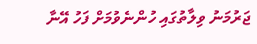ޖަރުމަނު ވިލާތުގައި ހުންނެވުމަށް ފަހު އޭނާ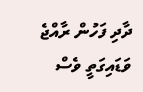ދާދި ފަހުން ރާއްޖެ ވަޑައިގަތީ ވެސް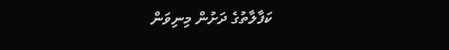ކަފާލާތުގެ ދަށުން މިނިވަން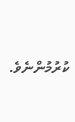ކުރުމުންނެވެ.